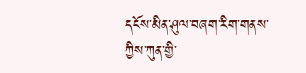དངོས་མིན་ཤུལ་བཞག་རིག་གནས་ཀྱིས་ཀུན་གྱི་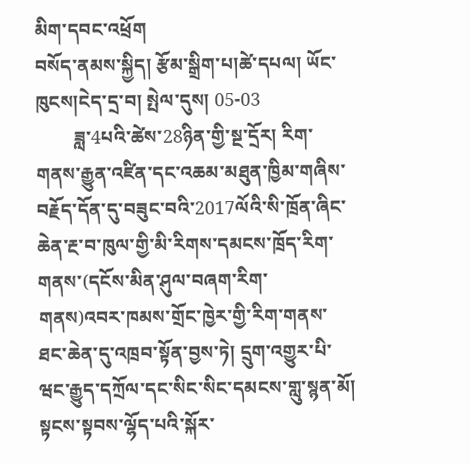མིག་དབང་འཕྲོག
བསོད་ནམས་སྐྱིད། རྩོམ་སྒྲིག་པ།ཚེ་དཔལ། ཡོང་ཁུངས།ངེད་དྲ་བ། སྤེལ་དུས། 05-03
        ཟླ་4པའི་ཚེས་28ཉིན་གྱི་སྔ་དྲོར། རིག་གནས་རྒྱུན་འཛིན་དང་འཆམ་མཐུན་ཁྱིམ་གཞིས་བརྗོད་དོན་དུ་བཟུང་བའི་2017ལོའི་སི་ཁྲོན་ཞིང་ཆེན་རྔ་བ་ཁུལ་གྱི་མི་རིགས་དམངས་ཁྲོད་རིག་གནས་(དངོས་མིན་ཤུལ་བཞག་རིག་གནས)འབར་ཁམས་གྲོང་ཁྱེར་གྱི་རིག་གནས་ཐང་ཆེན་དུ་འཁྲབ་སྟོན་བྱས་ཏེ། དྲུག་འགྱུར་པི་ཝང་རྒྱུད་དཀྲོལ་དང་སིང་སིང་དམངས་གླུ་སྙན་མོ།  སྟངས་སྟབས་ལྷོད་པའི་སྐོར་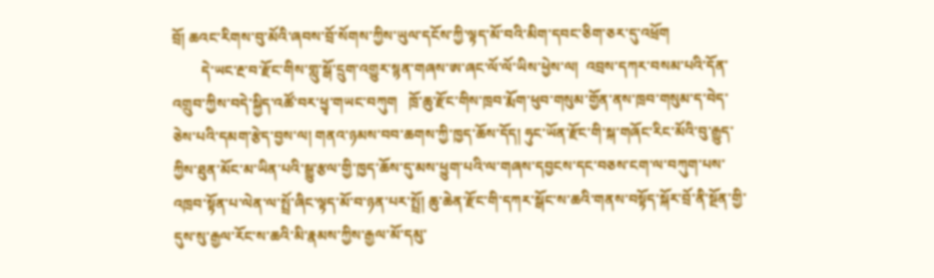བྲོ། ཆའང་རིགས་བུ་མོའི་ཞབས་བྲོ་སོགས་ཀྱིས་ཡུལ་དངོས་ཀྱི་ལྟད་མོ་བའི་མིག་དབང་ཅིག་ཅར་དུ་འཕྲོག
        དེ་ཡང་རྔ་བ་རྫོང་གིས་གླུ་སྒོ་དྲུག་འགྱུར་སྙན་གཞས་ཨ་ཞང་ལོ་ལོ་ཡིས་ཕྱེས་ལ།  འབྲས་དཀར་བསམ་པའི་དོན་འགྲུབ་ཀྱིས་བདེ་སྐྱིད་འཚོ་བར་ཕྱྭ་གཡང་བཀུག   ཁྲོ་ཆུ་རྫོང་གིས་ཁྲབ་རྨོག་ཕུབ་གསུམ་གྱོན་ནས་ཁྲབ་གསུམ་ད་བེད་ཅེས་པའི་དམག་རྩེད་བྱས་ལ། གནའ་ཉམས་བབ་ཆགས་ཀྱི་ཁྱད་ཆོས་དོད། ཧུང་ཡོན་རྫོང་གི་སྐ་གཞོང་རིང་མོའི་བུ་རྒྱུད་ཀྱིས་ཐུན་མོང་མ་ཡིན་པའི་སྒྱུ་རྩལ་གྱི་ཁྱད་ཆོས་དུ་མས་ཕྱུག་པའི་ལ་གཞས་དབྱངས་དང་བཅས་ངག་ལ་བཀུག་པས་འཁྲབ་སྟོན་པ་ལེན་ལ་སྤྲོ་ཞིང་ལྟད་མོ་བ་ཉན་པར་སྤྲོ། ཆུ་ཆེན་རྫོང་གི་དཀར་སྒོང་ས་ཆའི་གནས་བསྟོད་སྐོར་བྲོ་ནི་སྔོན་གྱི་དུས་སུ་རྒྱལ་རོང་ས་ཆའི་མི་རྣམས་ཀྱིས་རྒྱལ་མོ་དམུ་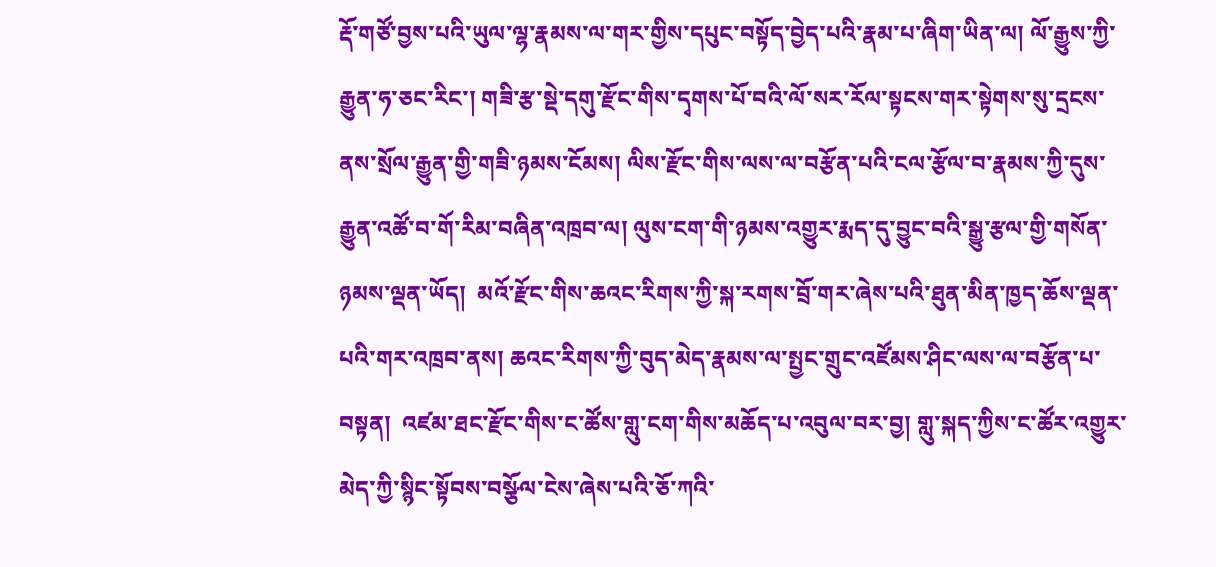རྡོ་གཙོ་བྱས་པའི་ཡུལ་ལྷ་རྣམས་ལ་གར་གྱིས་དཔུང་བསྟོད་བྱེད་པའི་རྣམ་པ་ཞིག་ཡིན་ལ། ལོ་རྒྱུས་ཀྱི་རྒྱུན་ཧ་ཅང་རིང་། གཟི་རྩ་སྡེ་དགུ་རྫོང་གིས་དྭགས་པོ་བའི་ལོ་སར་རོལ་སྟངས་གར་སྟེགས་སུ་དྲངས་ནས་སྲོལ་རྒྱུན་གྱི་གཟི་ཉམས་ངོམས། ལིས་རྫོང་གིས་ལས་ལ་བརྩོན་པའི་ངལ་རྩོལ་བ་རྣམས་ཀྱི་དུས་རྒྱུན་འཚོ་བ་གོ་རིམ་བཞིན་འཁྲབ་ལ། ལུས་ངག་གི་ཉམས་འགྱུར་རྨད་དུ་བྱུང་བའི་སྒྱུ་རྩལ་གྱི་གསོན་ཉམས་ལྡན་ཡོད།  མའོ་རྫོང་གིས་ཆའང་རིགས་ཀྱི་སྐ་རགས་བྲོ་གར་ཞེས་པའི་ཐུན་མིན་ཁྱད་ཆོས་ལྡན་པའི་གར་འཁྲབ་ནས། ཆའང་རིགས་ཀྱི་བུད་མེད་རྣམས་ལ་སྤྱང་གྲུང་འཛོམས་ཤིང་ལས་ལ་བརྩོན་པ་བསྟན།  འཛམ་ཐང་རྫོང་གིས་ང་ཚོས་གླུ་ངག་གིས་མཆོད་པ་འབུལ་བར་བྱ། གླུ་སྐད་ཀྱིས་ང་ཚོར་འགྱུར་མེད་ཀྱི་སྙིང་སྟོབས་བསྩོལ་ངེས་ཞེས་པའི་ཅོ་ཀའི་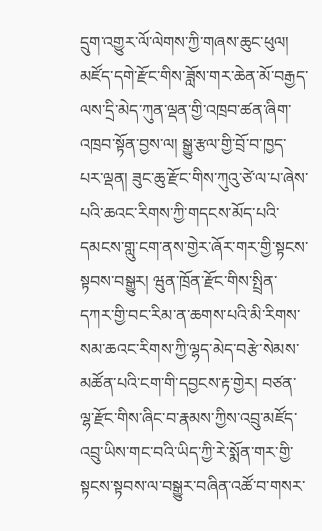དྲུག་འགྱུར་ལོ་ལེགས་ཀྱི་གཞས་ཆུང་ཕུལ། མཛོད་དགེ་རྫོང་གིས་ཟློས་གར་ཆེན་མོ་བརྒྱད་ལས་དྲི་མེད་ཀུན་ལྡན་གྱི་འཁྲབ་ཚན་ཞིག་འཁྲབ་སྟོན་བྱས་ལ། སྒྱུ་རྩལ་གྱི་བྲོ་བ་ཁྱད་པར་ལྡན། ཟུང་ཆུ་རྫོང་གིས་ཀུའུ་ཙེ་ལ་པ་ཞེས་པའི་ཆའང་རིགས་ཀྱི་གདངས་མོད་པའི་དམངས་གླུ་ངག་ནས་གྱེར་ཞོར་གར་གྱི་སྟངས་སྟབས་བསྒྱུར། ཝུན་ཁྲོན་རྫོང་གིས་སྤྲིན་དཀར་གྱི་བང་རིམ་ན་ཆགས་པའི་མི་རིགས་སམ་ཆའང་རིགས་ཀྱི་ལྷད་མེད་བརྩེ་སེམས་མཚོན་པའི་ངག་གི་དབྱངས་རྟ་གྱེར། བཙན་ལྷ་རྫོང་གིས་ཞིང་བ་རྣམས་ཀྱིས་འབྲུ་མཛོད་འབྲུ་ཡིས་གང་བའི་ཡིད་ཀྱི་རེ་སྨོན་གར་གྱི་སྟངས་སྟབས་ལ་བསྒྱུར་བཞིན་འཚོ་བ་གསར་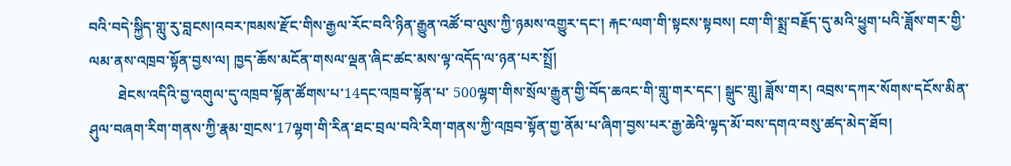བའི་བདེ་སྐྱིད་གླུ་རུ་བླངས།འབར་ཁམས་རྫོང་གིས་རྒྱལ་རོང་བའི་ཉིན་རྒྱུན་འཚོ་བ་ལུས་ཀྱི་ཉམས་འགྱུར་དང་། རྐང་ལག་གི་སྟངས་སྟབས། ངག་གི་སྨྲ་བརྗོད་དུ་མའི་ཕྱུག་པའི་ཟློས་གར་གྱི་ལམ་ནས་འཁྲབ་སྟོན་བྱས་ལ། ཁྱད་ཆོས་མངོན་གསལ་ལྡན་ཞིང་ཚང་མས་ལྟ་འདོད་ལ་ཉན་པར་སྤྲོ།
        ཐེངས་འདིའི་བྱ་འགུལ་དུ་འཁྲབ་སྟོན་ཚོགས་པ་14དང་འཁྲབ་སྟོན་པ་ 500ལྷག་གིས་སྲོལ་རྒྱུན་གྱི་བོད་ཆའང་གི་གླུ་གར་དང་། སྒྲུང་གླུ། ཟློས་གར། འབྲས་དཀར་སོགས་དངོས་མིན་ཤུལ་བཞག་རིག་གནས་ཀྱི་རྣམ་གྲངས་17ལྷག་གི་རིན་ཐང་བྲལ་བའི་རིག་གནས་ཀྱི་འཁྲབ་སྟོན་གྱ་ནོམ་པ་ཞིག་བྱས་པར་རྒྱ་ཆེའི་ལྟད་མོ་བས་དགའ་བསུ་ཚད་མེད་ཐོབ།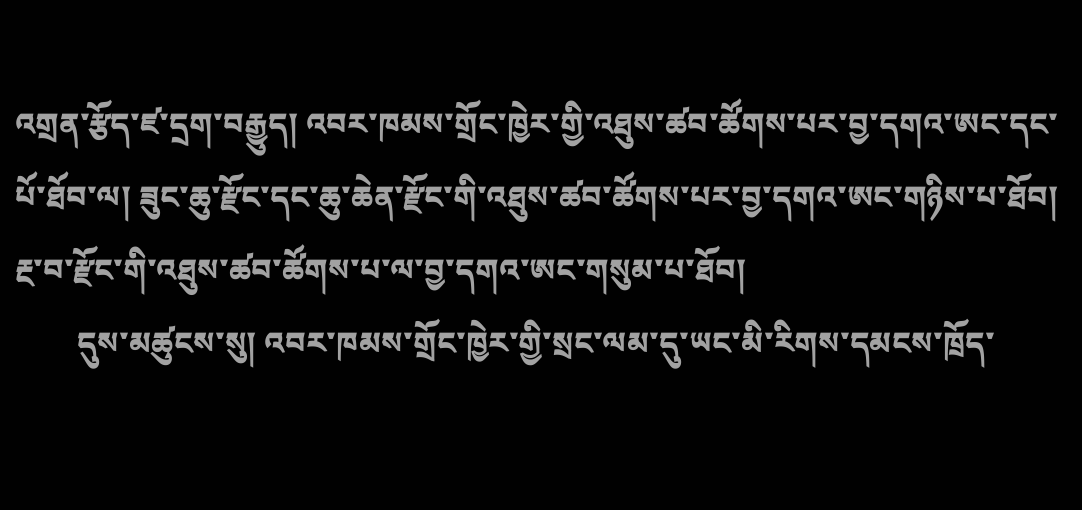འགྲན་རྩོད་ཛ་དྲག་བརྒྱུད། འབར་ཁམས་གྲོང་ཁྱེར་གྱི་འཐུས་ཚབ་ཚོགས་པར་བྱ་དགའ་ཨང་དང་པོ་ཐོབ་ལ། ཟུང་ཆུ་རྫོང་དང་ཆུ་ཆེན་རྫོང་གི་འཐུས་ཚབ་ཚོགས་པར་བྱ་དགའ་ཨང་གཉིས་པ་ཐོབ།  རྔ་བ་རྫོང་གི་འཐུས་ཚབ་ཚོགས་པ་ལ་བྱ་དགའ་ཨང་གསུམ་པ་ཐོབ།
        དུས་མཚུངས་སུ། འབར་ཁམས་གྲོང་ཁྱེར་གྱི་སྲང་ལམ་དུ་ཡང་མི་རིགས་དམངས་ཁྲོད་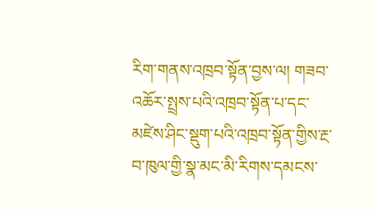རིག་གནས་འཁྲབ་སྟོན་བྱས་ལ། གཟབ་འཆོར་སྤྲས་པའི་འཁྲབ་སྟོན་པ་དང་མཛེས་ཤིང་སྡུག་པའི་འཁྲབ་སྟོན་གྱིས་རྔ་བ་ཁུལ་གྱི་སྣ་མང་མི་རིགས་དམངས་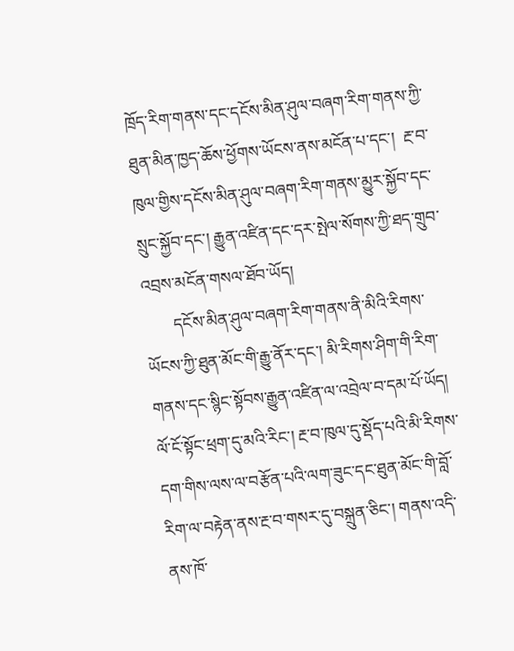ཁྲོད་རིག་གནས་དང་དངོས་མིན་ཤུལ་བཞག་རིག་གནས་ཀྱི་ཐུན་མིན་ཁྱད་ཆོས་ཕྱོགས་ཡོངས་ནས་མངོན་པ་དང་།  རྔ་བ་ཁུལ་གྱིས་དངོས་མིན་ཤུལ་བཞག་རིག་གནས་མྱུར་སྐྱོབ་དང་སྲུང་སྐྱོབ་དང་། རྒྱུན་འཛིན་དང་དར་སྤེལ་སོགས་ཀྱི་ཐད་གྲུབ་འབྲས་མངོན་གསལ་ཐོབ་ཡོད།
       དངོས་མིན་ཤུལ་བཞག་རིག་གནས་ནི་མིའི་རིགས་ཡོངས་ཀྱི་ཐུན་མོང་གི་རྒྱུ་ནོར་དང་། མི་རིགས་ཤིག་གི་རིག་གནས་དང་སྙིང་སྟོབས་རྒྱུན་འཛིན་ལ་འབྲེལ་བ་དམ་པོ་ཡོད།  ལོ་ངོ་སྟོང་ཕྲག་དུ་མའི་རིང་། རྔ་བ་ཁུལ་དུ་སྡོད་པའི་མི་རིགས་དག་གིས་ལས་ལ་བརྩོན་པའི་ལག་ཟུང་དང་ཐུན་མོང་གི་བློ་རིག་ལ་བརྟེན་ནས་རྔ་བ་གསར་དུ་བསྐྲུན་ཅིང་། གནས་འདི་ནས་ཁོ་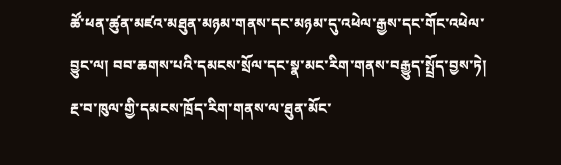ཚོ་ཕན་ཚུན་མཛའ་མཐུན་མཉམ་གནས་དང་མཉམ་དུ་འཕེལ་རྒྱས་དང་གོང་འཕེལ་བྱུང་ལ། བབ་ཆགས་པའི་དམངས་སྲོལ་དང་སྣ་མང་རིག་གནས་བརྒྱུད་སྤྲོད་བྱས་ཏེ། རྔ་བ་ཁུལ་གྱི་དམངས་ཁྲོད་རིག་གནས་ལ་ཐུན་མོང་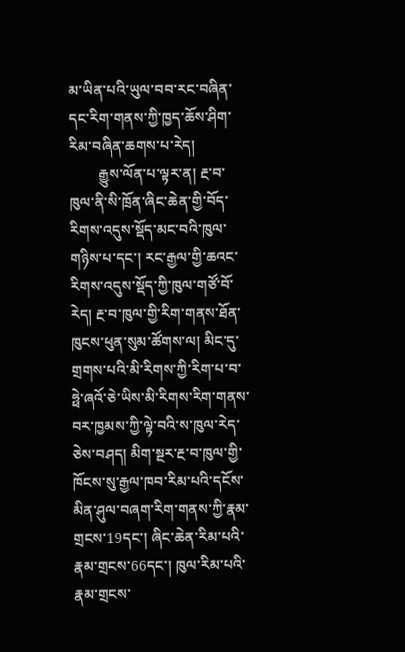མ་ཡིན་པའི་ཡུལ་བབ་རང་བཞིན་དང་རིག་གནས་ཀྱི་ཁྱད་ཆོས་ཤིག་རིམ་བཞིན་ཆགས་པ་རེད།
        རྒྱུས་ལོན་པ་ལྟར་ན། རྔ་བ་ཁུལ་ནི་སི་ཁྲོན་ཞིང་ཆེན་གྱི་བོད་རིགས་འདུས་སྡོད་མང་བའི་ཁུལ་གཉིས་པ་དང་། རང་རྒྱལ་གྱི་ཆའང་རིགས་འདུས་སྡོད་ཀྱི་ཁུལ་གཙོ་བོ་རེད། རྔ་བ་ཁུལ་གྱི་རིག་གནས་ཐོན་ཁུངས་ཕུན་སུམ་ཚོགས་ལ། མིང་དུ་གྲགས་པའི་མི་རིགས་ཀྱི་རིག་པ་བ་ཧྥེ་ཞའོ་ཅེ་ཡིས་མི་རིགས་རིག་གནས་བར་ཁྱམས་ཀྱི་ལྟེ་བའི་ས་ཁུལ་རེད་ཅེས་བཤད། མིག་སྔར་རྔ་བ་ཁུལ་གྱི་ཁོངས་སུ་རྒྱལ་ཁབ་རིམ་པའི་དངོས་མིན་ཤུལ་བཞག་རིག་གནས་ཀྱི་རྣམ་གྲངས་19དང་། ཞིང་ཆེན་རིམ་པའི་རྣམ་གྲངས་66དང་། ཁུལ་རིམ་པའི་རྣམ་གྲངས་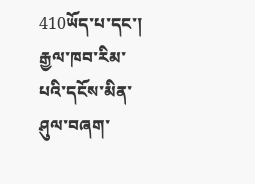410ཡོད་པ་དང་། རྒྱལ་ཁབ་རིམ་པའི་དངོས་མིན་ཤུལ་བཞག་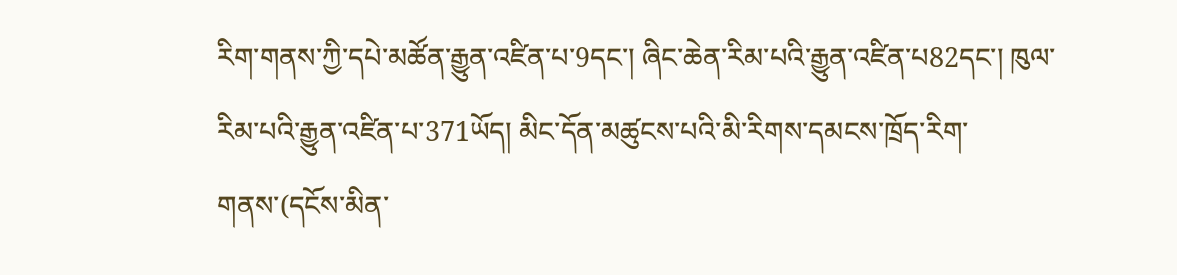རིག་གནས་ཀྱི་དཔེ་མཚོན་རྒྱུན་འཛིན་པ་9དང་། ཞིང་ཆེན་རིམ་པའི་རྒྱུན་འཛིན་པ82དང་། ཁུལ་རིམ་པའི་རྒྱུན་འཛིན་པ་371ཡོད། མིང་དོན་མཚུངས་པའི་མི་རིགས་དམངས་ཁྲོད་རིག་གནས་(དངོས་མིན་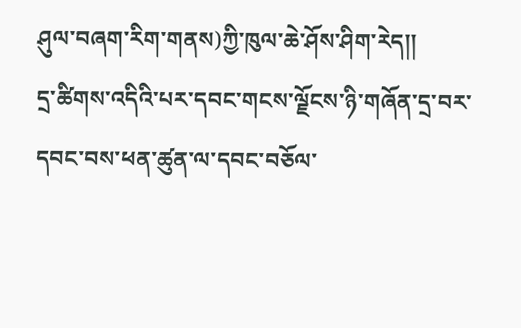ཤུལ་བཞག་རིག་གནས)ཀྱི་ཁུལ་ཆེ་ཤོས་ཤིག་རེད།།
དྲ་ཚིགས་འདིའི་པར་དབང་གངས་ལྗོངས་ཉི་གཞོན་དྲ་བར་དབང་བས་ཕན་ཚུན་ལ་དབང་བཅོལ་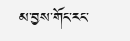མ་བྱས་གོང་རང་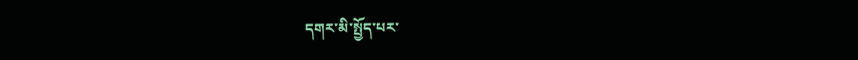དགར་མི་སྤྱོད་པར་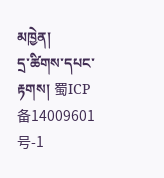མཁྱེན།
དྲ་ཚིགས་དཔང་རྟགས། 蜀ICP备14009601号-1